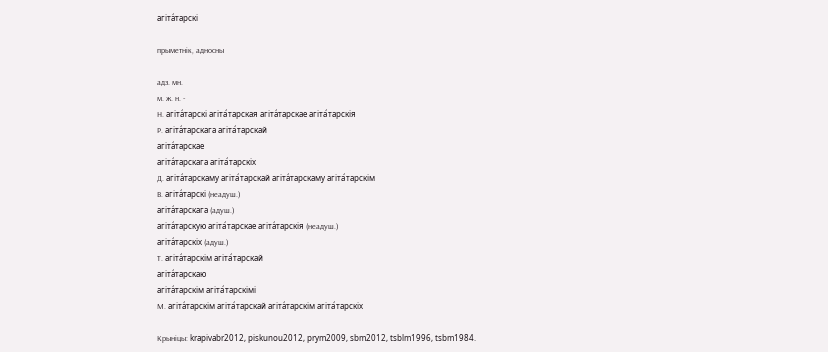агіта́тарскі

прыметнік, адносны

адз. мн.
м. ж. н. -
Н. агіта́тарскі агіта́тарская агіта́тарскае агіта́тарскія
Р. агіта́тарскага агіта́тарскай
агіта́тарскае
агіта́тарскага агіта́тарскіх
Д. агіта́тарскаму агіта́тарскай агіта́тарскаму агіта́тарскім
В. агіта́тарскі (неадуш.)
агіта́тарскага (адуш.)
агіта́тарскую агіта́тарскае агіта́тарскія (неадуш.)
агіта́тарскіх (адуш.)
Т. агіта́тарскім агіта́тарскай
агіта́тарскаю
агіта́тарскім агіта́тарскімі
М. агіта́тарскім агіта́тарскай агіта́тарскім агіта́тарскіх

Крыніцы: krapivabr2012, piskunou2012, prym2009, sbm2012, tsblm1996, tsbm1984.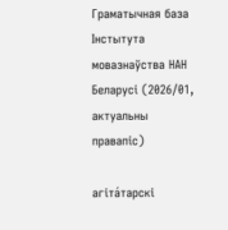Граматычная база Інстытута мовазнаўства НАН Беларусі (2026/01, актуальны правапіс)

агіта́тарскі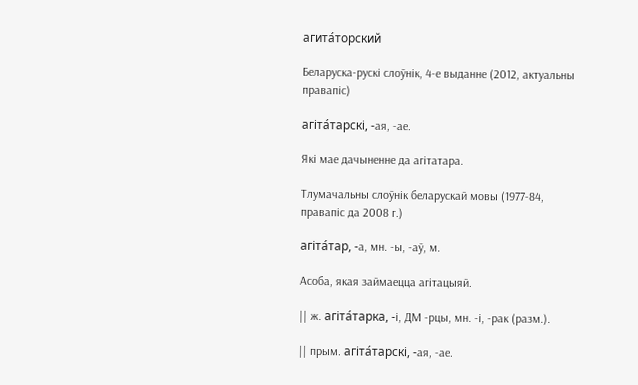агита́торский

Беларуска-рускі слоўнік, 4-е выданне (2012, актуальны правапіс)

агіта́тарскі, ‑ая, ‑ае.

Які мае дачыненне да агітатара.

Тлумачальны слоўнік беларускай мовы (1977-84, правапіс да 2008 г.)

агіта́тар, -а, мн. -ы, -аў, м.

Асоба, якая займаецца агітацыяй.

|| ж. агіта́тарка, -і, ДМ -рцы, мн. -і, -рак (разм.).

|| прым. агіта́тарскі, -ая, -ае.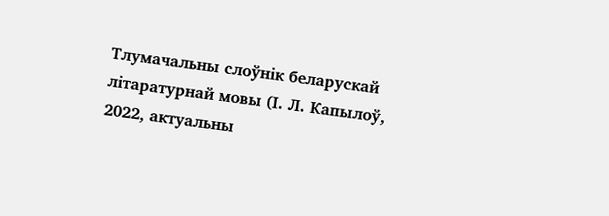Тлумачальны слоўнік беларускай літаратурнай мовы (І. Л. Капылоў, 2022, актуальны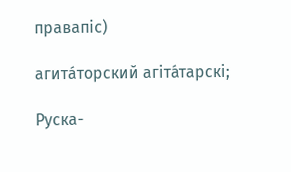правапіс)

агита́торский агіта́тарскі;

Руска-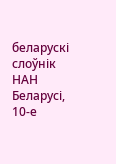беларускі слоўнік НАН Беларусі, 10-е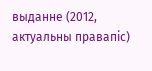выданне (2012, актуальны правапіс)